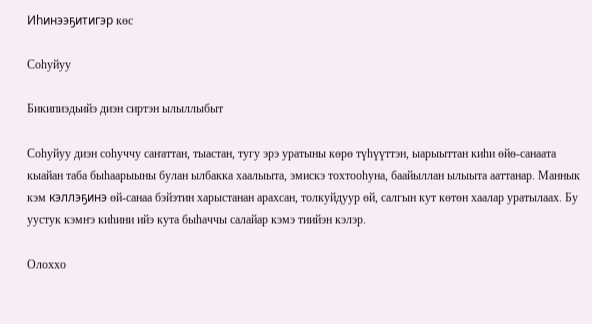Иһинээҕитигэр көс

Соһуйуу

Бикипиэдьийэ диэн сиртэн ылыллыбыт

Соһуйуу диэн соһуччу саҥаттан, тыастан, тугу эрэ уратыны көрө түһүүттэн, ыарыыттан киһи өйө-санаата кыайан таба быһаарыыны булан ылбакка хаалыыта, эмискэ тохтооһуна, баайыллан ылыыта ааттанар. Маннык кэм кэллэҕинэ өй-санаа бэйэтин харыстанан арахсан, толкуйдуур өй, салгын кут көтөн хаалар уратылаах. Бу уустук кэмҥэ киһини ийэ кута быһаччы салайар кэмэ тиийэн кэлэр.

Олоххо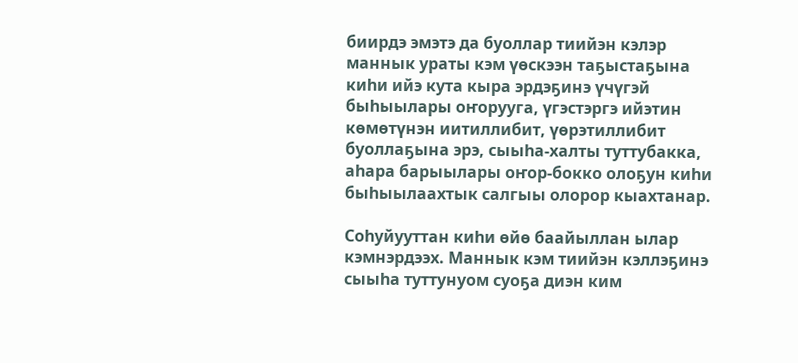биирдэ эмэтэ да буоллар тиийэн кэлэр маннык ураты кэм үөскээн таҕыстаҕына киһи ийэ кута кыра эрдэҕинэ үчүгэй быһыылары оҥорууга, үгэстэргэ ийэтин көмөтүнэн иитиллибит, үөрэтиллибит буоллаҕына эрэ, сыыһа-халты туттубакка, аһара барыылары оҥор-бокко олоҕун киһи быһыылаахтык салгыы олорор кыахтанар.

Соһуйууттан киһи өйө баайыллан ылар кэмнэрдээх. Маннык кэм тиийэн кэллэҕинэ сыыһа туттунуом суоҕа диэн ким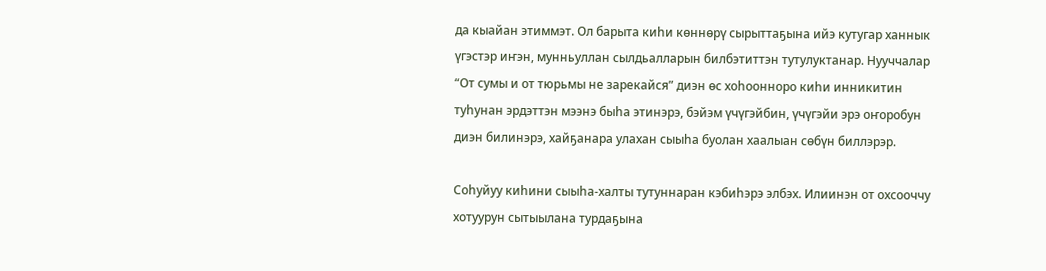да кыайан этиммэт. Ол барыта киһи көннөрү сырыттаҕына ийэ кутугар ханнык үгэстэр иҥэн, мунньуллан сылдьалларын билбэтиттэн тутулуктанар. Нууччалар “От сумы и от тюрьмы не зарекайся” диэн өс хоһоонноро киһи инникитин туһунан эрдэттэн мээнэ быһа этинэрэ, бэйэм үчүгэйбин, үчүгэйи эрэ оҥоробун диэн билинэрэ, хайҕанара улахан сыыһа буолан хаалыан сөбүн биллэрэр.

Соһуйуу киһини сыыһа-халты тутуннаран кэбиһэрэ элбэх. Илиинэн от охсооччу хотуурун сытыылана турдаҕына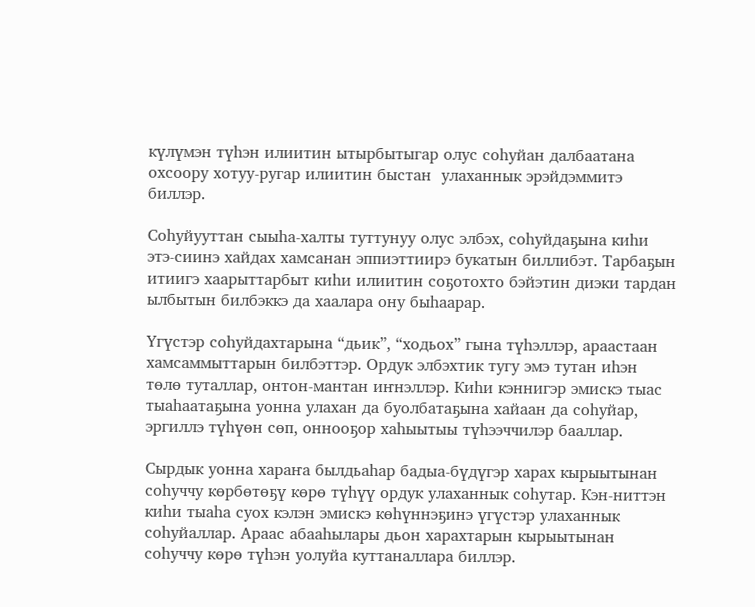күлүмэн түһэн илиитин ытырбытыгар олус соһуйан далбаатана охсоору хотуу-ругар илиитин быстан  улаханнык эрэйдэммитэ биллэр.

Соһуйууттан сыыһа-халты туттунуу олус элбэх, соһуйдаҕына киһи этэ-сиинэ хайдах хамсанан эппиэттиирэ букатын биллибэт. Тарбаҕын итиигэ хаарыттарбыт киһи илиитин соҕотохто бэйэтин диэки тардан ылбытын билбэккэ да хаалара ону быһаарар.

Үгүстэр соһуйдахтарына “дьик”, “ходьох” гына түһэллэр, араастаан хамсаммыттарын билбэттэр. Ордук элбэхтик тугу эмэ тутан иһэн төлө туталлар, онтон-мантан иҥнэллэр. Киһи кэннигэр эмискэ тыас тыаһаатаҕына уонна улахан да буолбатаҕына хайаан да соһуйар, эргиллэ түһүөн сөп, оннооҕор хаһыытыы түһээччилэр бааллар.

Сырдык уонна хараҥа былдьаһар бадыа-бүдүгэр харах кырыытынан соһуччу көрбөтөҕү көрө түһүү ордук улаханнык соһутар. Кэн-ниттэн киһи тыаһа суох кэлэн эмискэ көһүннэҕинэ үгүстэр улаханнык соһуйаллар. Араас абааһылары дьон харахтарын кырыытынан соһуччу көрө түһэн уолуйа куттаналлара биллэр.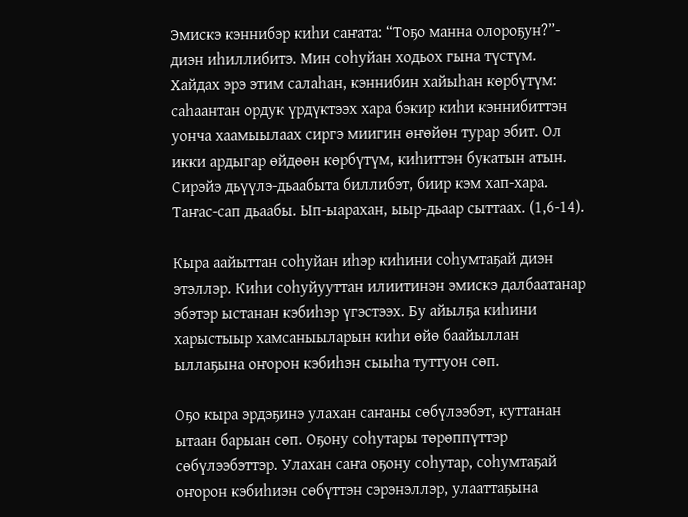Эмискэ кэннибэр киһи саҥата: “Тоҕо манна олороҕун?”- диэн иһиллибитэ. Мин соһуйан ходьох гына түстүм. Хайдах эрэ этим салаһан, кэннибин хайыһан көрбүтүм: саһаантан ордук үрдүктээх хара бэкир киһи кэннибиттэн уонча хаамыылаах сиргэ миигин өҥөйөн турар эбит. Ол икки ардыгар өйдөөн көрбүтүм, киһиттэн букатын атын. Сирэйэ дьүүлэ-дьаабыта биллибэт, биир кэм хап-хара. Таҥас-сап дьаабы. Ып-ыарахан, ыыр-дьаар сыттаах. (1,6-14).

Кыра аайыттан соһуйан иһэр киһини соһумтаҕай диэн этэллэр. Киһи соһуйууттан илиитинэн эмискэ далбаатанар эбэтэр ыстанан кэбиһэр үгэстээх. Бу айылҕа киһини харыстыыр хамсаныыларын киһи өйө баайыллан ыллаҕына оҥорон кэбиһэн сыыһа туттуон сөп.

Оҕо кыра эрдэҕинэ улахан саҥаны сөбүлээбэт, куттанан ытаан барыан сөп. Оҕону соһутары төрөппүттэр сөбүлээбэттэр. Улахан саҥа оҕону соһутар, соһумтаҕай оҥорон кэбиһиэн сөбүттэн сэрэнэллэр, улааттаҕына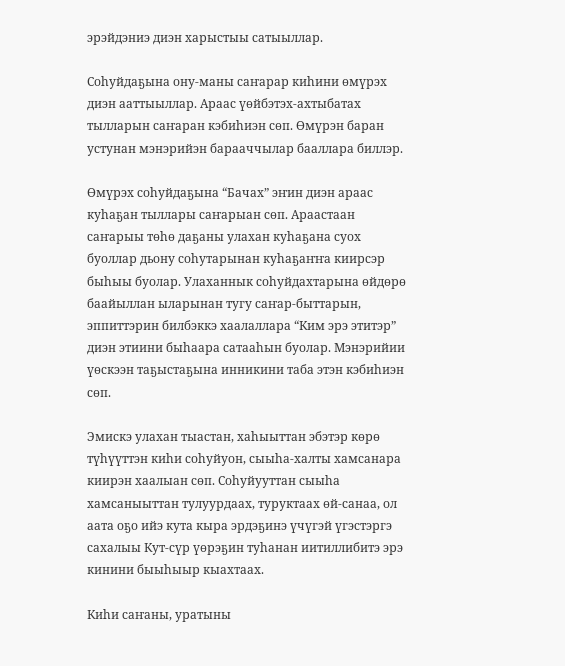эрэйдэниэ диэн харыстыы сатыыллар.

Соһуйдаҕына ону-маны саҥарар киһини өмүрэх диэн ааттыыллар. Араас үөйбэтэх-ахтыбатах тылларын саҥаран кэбиһиэн сөп. Өмүрэн баран устунан мэнэрийэн барааччылар бааллара биллэр.

Өмүрэх соһуйдаҕына “Бачах” эҥин диэн араас куһаҕан тыллары саҥарыан сөп. Араастаан саҥарыы төһө даҕаны улахан куһаҕана суох буоллар дьону соһутарынан куһаҕаҥҥа киирсэр быһыы буолар. Улаханнык соһуйдахтарына өйдөрө баайыллан ыларынан тугу саҥар-быттарын, эппиттэрин билбэккэ хаалаллара “Ким эрэ этитэр” диэн этиини быһаара сатааһын буолар. Мэнэрийии үөскээн таҕыстаҕына инникини таба этэн кэбиһиэн сөп.

Эмискэ улахан тыастан, хаһыыттан эбэтэр көрө түһүүттэн киһи соһуйуон, сыыһа-халты хамсанара киирэн хаалыан сөп. Соһуйууттан сыыһа хамсаныыттан тулуурдаах, туруктаах өй-санаа, ол аата оҕо ийэ кута кыра эрдэҕинэ үчүгэй үгэстэргэ сахалыы Кут-сүр үөрэҕин туһанан иитиллибитэ эрэ кинини быыһыыр кыахтаах.

Киһи саҥаны, уратыны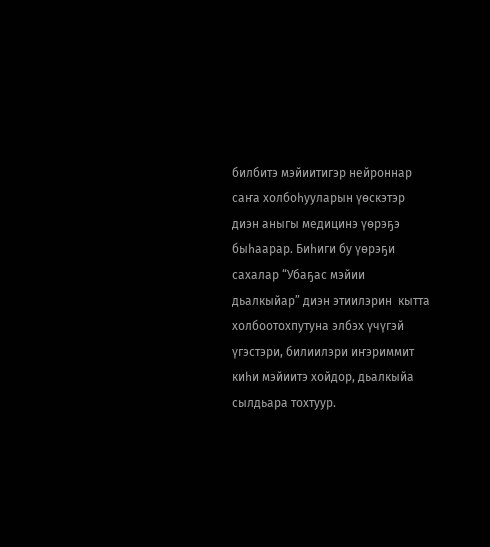билбитэ мэйиитигэр нейроннар саҥа холбоһууларын үөскэтэр диэн аныгы медицинэ үөрэҕэ быһаарар. Биһиги бу үөрэҕи сахалар “Убаҕас мэйии дьалкыйар” диэн этиилэрин  кытта холбоотохпутуна элбэх үчүгэй үгэстэри, билиилэри иҥэриммит киһи мэйиитэ хойдор, дьалкыйа сылдьара тохтуур.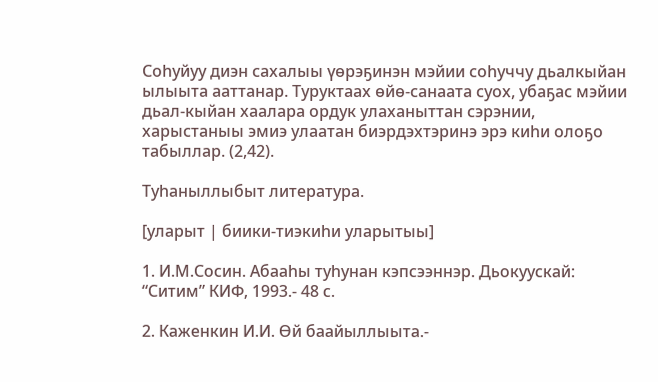Соһуйуу диэн сахалыы үөрэҕинэн мэйии соһуччу дьалкыйан ылыыта ааттанар. Туруктаах өйө-санаата суох, убаҕас мэйии дьал-кыйан хаалара ордук улаханыттан сэрэнии, харыстаныы эмиэ улаатан биэрдэхтэринэ эрэ киһи олоҕо табыллар. (2,42).

Туһаныллыбыт литература.

[уларыт | биики-тиэкиһи уларытыы]

1. И.М.Сосин. Абааһы туһунан кэпсээннэр. Дьокуускай: “Ситим” КИФ, 1993.- 48 с.

2. Каженкин И.И. Өй баайыллыыта.-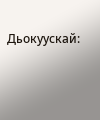Дьокуускай: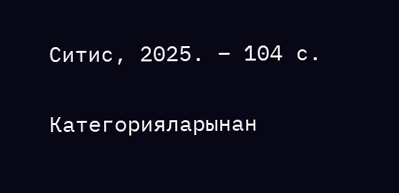Ситис, 2025. – 104 с.

Категорияларынан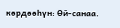көрдөөһүн: Өй-санаа.